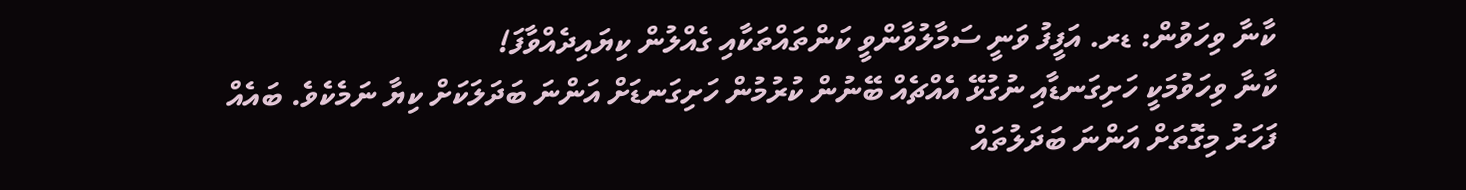ކާނާ ވިހަވުން: ޑރ. އަފީފު ވަނީ ސަމާލުވާންވީ ކަންތައްތަކާއި ގެއްލުން ކިޔައިދެއްވާފަ!
ކާނާ ވިހަވުމަކީ ހަށިގަނޑާއި ނުގުޅޭ އެއްޗެއް ބޭނުން ކުރުމުން ހަށިގަނޑަށް އަންނަ ބަދަލަކަށް ކިޔާ ނަމެކެވެ. ބައެއް ފަހަރު މިގޮތަށް އަންނަ ބަދަލުތައް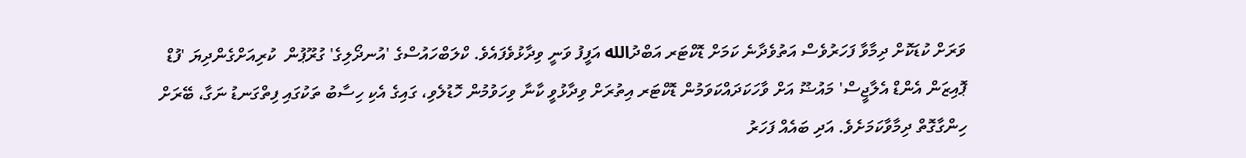ވަރަށް ކުޑަކޮށް ދިމާވާ ފަހަރުވެސް އަތުވެދާނެ ކަމަށް ޑޮކްޓަރ އަބްދުالله އަފީފު ވަނީ ވިދާޅުވެފައެވެ. ކްލަބްހައުސްގެ 'އުނދޯލިގެ' ގުރޫޕުން  ކުރިއަށްގެންދިޔަ 'ފުޑް ޕޮއިޒަން އެންޑް އެލާޖީސް' މައުޟޫ އަށް ވާހަކަދައްކަވަމުން ޑޮކްޓަރ އިތުރަށް ވިދާޅުވީ ކާނާ ވިހަވުމުން ހޮޑުލެވި، ގައިގެ އެކި ހިސާބު ތަކުގައި ފިތްގަނޑު ނަގާ، ބޭރަށް ހިންގާގޮތް ދިމާވާކަމަށެވެ. އަދި ބައެއް ފަހަރު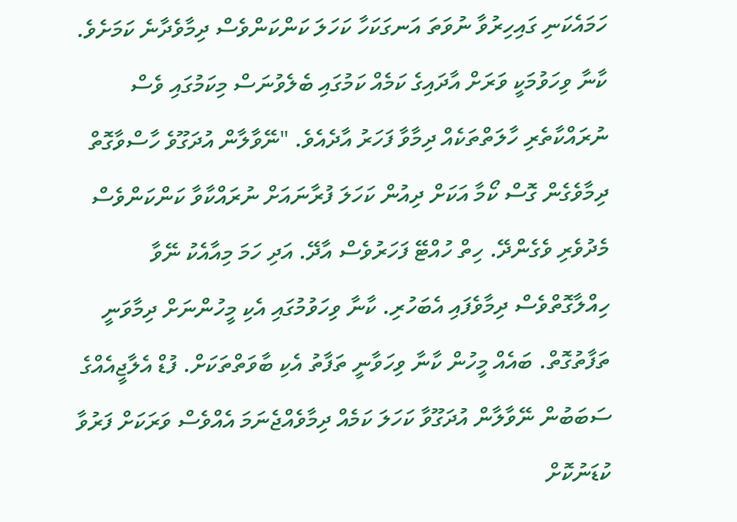ހަމައެކަނި ގައިހިރުވާ ނުވަތަ އަނގަކަހާ ކަހަލަ ކަންކަންވެސް ދިމާވެދާނެ ކަމަށެވެ.
ކާނާ ވިހަވުމަކީ ވަރަށް އާދައިގެ ކަމެއް ކަމުގައި ބެލެވުނަސް މިކަމުގައި ވެސް ނުރައްކާތެރި ހާލަތްތަކެއް ދިމާވާ ފަހަރު އާދެއެވެ. "ނޭވާލާން އުދަގޫވެ ހާސްވާގޮތް ދިމާވެގެން ގޮސް ކޯމާ އަކަށް ދިއުން ކަހަލަ ފުރާނައަށް ނުރައްކާވާ ކަންކަންވެސް މެދުވެރި ވެގެންދޭ. ހިތް ހުއްޓޭ ފަހަރުވެސް އާދޭ. އަދި ހަމަ މިއާއެކު ނޭވާ ހިއްލާގޮތްވެސް ދިމާވެފައި އެބަހުރި. ކާނާ ވިހަވުމުގައި އެކި މީހުންނަށް ދިމާވަނީ ތަފާތުގޮތް. ބައެއް މީހުން ކާނާ ވިހަވާނީ ތަފާތު އެކި ބާވަތްތަކަށް. ފުޑް އެލާޖީއެއްގެ ސަބަބުން ނޭވާލާން އުދަގޫވާ ކަހަލަ ކަމެއް ދިމާވެއްޖެނަމަ އެއްވެސް ވަރަކަށް ފަރުވާ ކުޑަނުކޮށް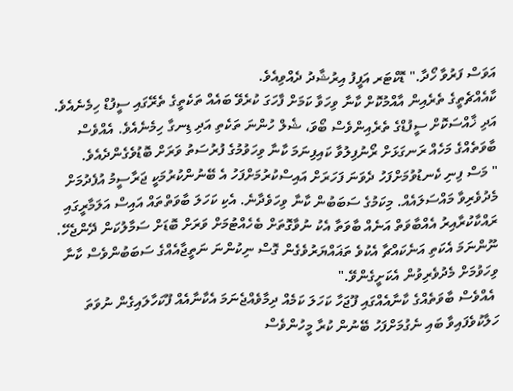އަވަސް ފަރުވާ ހޯދާ." ޑޮކްޓަރ އަފީފު އިރުޝާދު ދެއްވިއެވެ.
ކާއެއްޗެތީގެ ތެރެއިން އާއްމުކޮށް ކާނާ ވިހަވާ ކަމަށް ފާހަގަ ކުރެވޭ ބައެއް ތަކެތީގެ ތެރޭގައި ސީފުޑް ހިމެނެއެވެ. އަދި ޚާއްސަކޮށް ސީފުޑްގެ ތެރެއިންވެސް ބޯވަ، ޝެލް ހުންނަ ތަކެތި އަދި ޑިނގާ ހިމެނެއެވެ. އެއްވެސް ބާވަތެއްގެ މަހެއް ރަނގަޅަށް ރޯނުފިލުވާ ކައިފިނަމަ ކާނާ ވިހަވުމުގެ ފުރުސަތު ވަރަށް ބޮޑުވެގެންދެއެވެ.
" މަސް ފިނި ކެނޑުވުމަށްފަހު ދެވަނަ ފަހަރަށް އައިސްކުރުމަށްފަހު އެ ބޭނުންކުރުމަކީ ޖަރާސީމު އުފެދުމަށް މެދުވެރިވާ މައްސަލައެއް. މިކަމުގެ ސަބަބުން ކާނާ ވިހަވެދާނެ. އެކި ކަހަލަ ބާވަތްތައް އައިސް އަލަމާރީގައި ރައްކާކުރާއިރު އެއްބާވަތް އަނެއް ބާވަތާ އެކު ނުވާގޮތަށް ބެހެއްޓުމަށް ވަރަށް ބޮޑަށް ސަމާލުކަން ދޭންޖެހޭ. ނޫންނަމަ އެކަތި އަނެކައްޗާ އެކުވެ ތަޣައްޔަރުވެގެން ގޮސް ނިކުންނަ ނަތީޖާއެއްގެ ސަބަބުންވެސް ކާނާ ވިހަވުމަށް މެދުވެރިވުން އެކަށީގެންވޭ."
 އެއްވެސް ބާވަތެއްގެ ކާނާއެއްގައި ފޫޖަހާ ކަހަލަ ކަމެއް ދިމާވެއްޖެނަމަ އެކާނާއެއް ފޫކަހާލައިގެން ނުވަތަ ހަލާކުވެފައިވާ ބައި ނެގުމަށްފަހު ބޭނުން ކުރާ މީހުންވެސް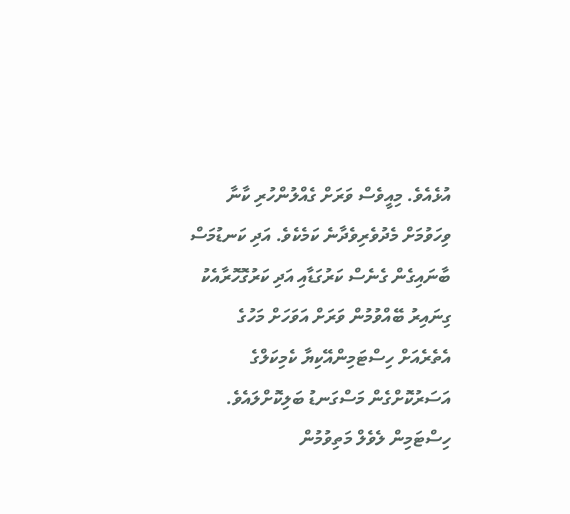އުޅެއެވެ. މިއީވެސް ވަރަށް ގެއްލުންހުރި ކާނާ ވިހަވުމަށް މެދުވެރިވެދާނެ ކަމެކެވެ. އަދި ކަނޑުމަސް ބާނައިގެން ގެނެސް ކަރުގަޑާއި އަދި ކަރުގޮހޮރާއެކު ގިނައިރު ބޭއްވުމުން ވަރަށް އަވަހަށް މަހުގެ އެތެރެއަށް ހިސްޓަމިންއޭކިޔާ ކެމިކަލްގެ އަސަރުކޮށްގެން މަސްގަނޑު ބަލިކޮށްލައެވެ. ހިސްޓަމިން ލެވެލް މަތިވުމުން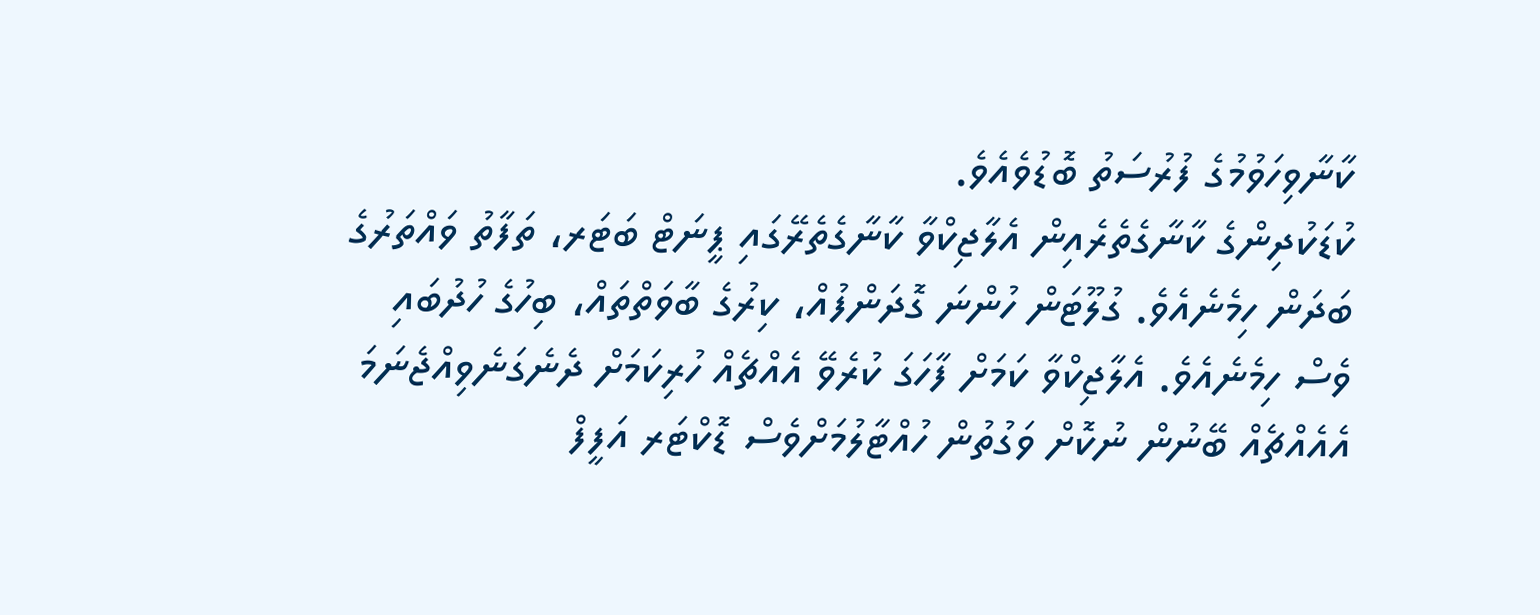ކާނާވިހަވުމުގެ ފުރުސަތު ބޮޑުވެއެވެ.
ކުޑަކުދިންގެ ކާނާގެތެރެއިން އެލާޖިކްވާ ކާނާގެތެރޭގައި ޕީނަޓް ބަޓަރ، ތަފާތު ވައްތަރުގެ ބަދަން ހިމެނެއެވެ. ގުލޫޓަން ހުންނަ ގޮދަންފުއް، ކިރުގެ ބާވަތްތައް، ބިހުގެ ހުދުބައި ވެސް ހިމެނެއެވެ. އެލާޖިކްވާ ކަމަށް ފާހަގަ ކުރެވޭ އެއްޗެއް ހުރިކަމަށް ދެނެގަނެވިއްޖެނަމަ އެއެއްޗެއް ބޭނުން ނުކޮށް ވަގުތުން ހުއްޓާލުމަށްވެސް ޑޮކްޓަރ އަފީފް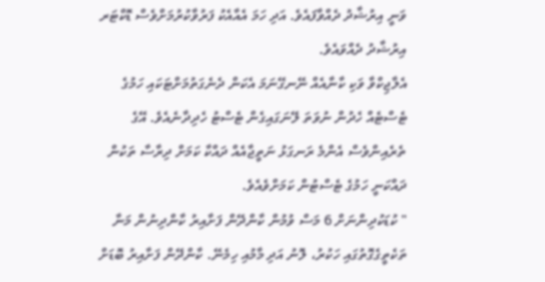ވަނީ އިރުޝާދު ދެއްވާފައެވެ. އަދި ހަމަ އެއާއެކު ފަރުވާކުރުމަށްވެސް ޑޮކްޓަރ އިރުޝާދު ދެއްވައެވެ.
އެލާޖިކްވާ ވަކި ކާނާއެއް ނޭނގޭނަމަ އެކަން ދެނެގަތުމަށްޓަކައި ހަމުގެ ޓެސްޓެއް ހެދުން ނުވަތަ ލޭނަގައިގެން ޓެސްޓު ހެދިދާނެއެވެ. އޭގެ ތެރެއިންވެސް އެންމެ ރަނގަޅު ނަތީޖާއެއް ދައްކާ ކަމަށް ދިރާސާ ތަކުން ދައްކަނީ ހަމުގެ ޓެސްޓުން ކަމަށްވެއެވެ.
" ކުޑަކުދިންނަށް 6 މަސް ވުމުން ކާންދޭން ފަށާއިރު ކާންދިނުން މަނާ ތަކެތީގެގޮތުގައި ހަކުރު، ލޮނު އަދި މާމުއި ހިމެނޭ. ކާންދޭން ފަށާއިރު ބޮޑަށް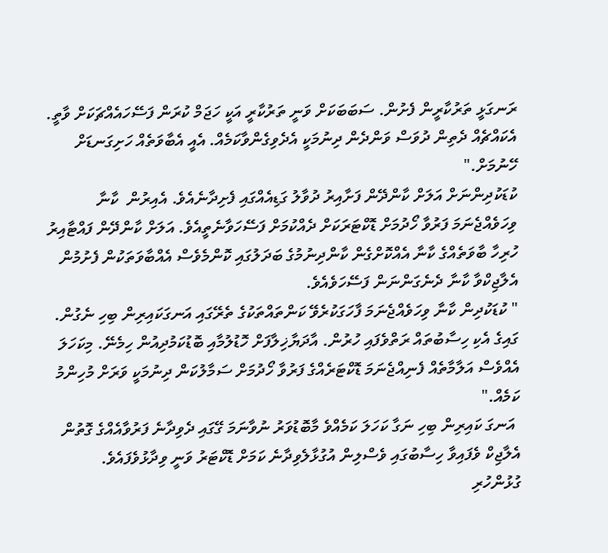ރަނގަޅީ ތަރުކާރީން ފެށުން. ސަބަބަކަށް ވަނީ ތަރުކާރީ އަކީ ހަޖަމް ކުރަން ފަސޭހައެއްޗަކަށް ވާތީ. އެކައްޗެއް ދެތިން ދުވަސް ވަންދެން ދިނުމަކީ އެދެވިގެންވާކަމެއް. އެއީ އެބާވަތެއް ހަށިގަނޑަށް ހޭނުމަށް."
ކުޑަކުދިންނަށް އަލަށް ކާންދޭން ފަށާއިރު ދުވާލު ގަޑިއެއްގައި ފެށިދާނެއެވެ. އެއިރުން  ކާނާ ވިހަވެއްޖެނަމަ ފަރުވާ ހޯދުމަށް ޑޮކްޓަރަކަށް ދެއްކުމަށް ފަސޭހަވާނެތީއެވެ. އަލަށް ކާންދޭން ފައްޓާއިރު ހުރިހާ ބާވަތެއްގެ ކާނާ އެއްކޮށްގެން ކާންދިނުމުގެ ބަދަލުގައި ކޮންމެވެސް އެއްބާވަތަކުން ފެށުމުން އެލާޖިކްވާ ކާނާ ދެނެގަންނަން ފަސޭހަވެއެވެ.
" ކުޑަކުދިން ކާނާ ވިހަވެއްޖެނަމަ ފާހަގަކުރެވޭ ކަންތައްތަކުގެ ތެރޭގައި އަނގަކައިރިން ބިހި ނެގުން. ގައިގެ އެކި ހިސާބުތައް ރަތްވެފައި ހުރުން. އާދަޔާޚިލާފަށް ހޮޑުލުމާއި ބޮޑުކަމުދިއުން ހިމެނޭ. މިކަހަލަ އެއްވެސް އަލާމާތެއް ފެނިއްޖެނަމަ ޑޮކްޓަރެއްގެ ފަރުވާ ހޯދުމަށް ސަމާލުކަން ދިނުމަކީ ވަރަށް މުހިންމު ކަމެއް."
 އަނގަ ކައިރިން ބިހި ނަގާ ކަހަލަ ކަމެއްވެ މާބޮޑުވަރު ނުވާނަމަ ގޭގައި ދެވިދާނެ ފަރުވާއެއްގެ ގޮތުން އެލާޖިކް ވެފައިވާ ހިސާބުގައި ވެސްލިން އުގުޅާލެވިދާނެ ކަމަށް ޑޮކްޓަރު ވަނީ ވިދާޅުވެފައެވެ.
ގުޅުންހުރި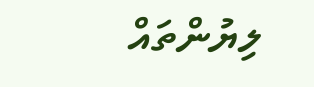ލިޔުންތައް